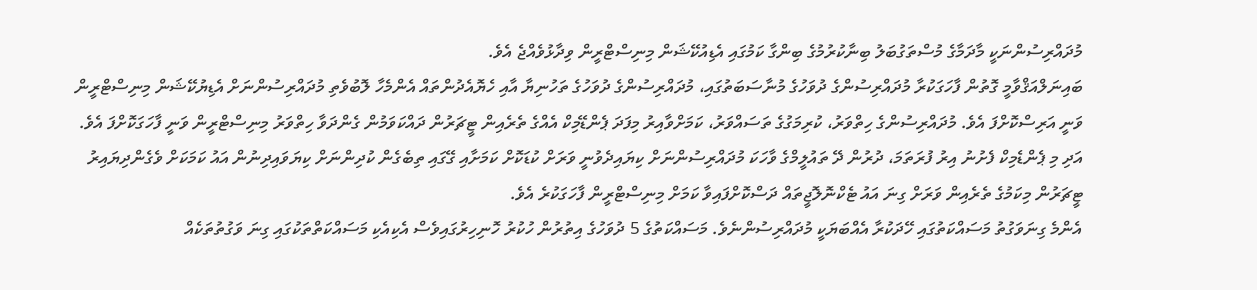މުދައްރިސުންނަކީ މާދަމާގެ މުސްތަގުބަލު ބިނާކުރުމުގެ ބިންގާ ކަމުގައި އެޑިއުކޭޝަން މިނިސްޓްރީން ވިދާޅުވެއްޖެ އެވެ.
ބައިނަލްއަޤްވާމީ ގޮތުން ފާހަގަކުރާ މުދައްރިސުންގެ ދުވަހުގެ މުނާސަބަތުގައި، މުދައްރިސުންގެ ދުވަހުގެ ތަހުނިޔާ އާއި ހެޔޮއެދުންތައް އެންމެހާ ލޮބުވެތި މުދައްރިސުންނަށް އެޑިޔުކޭޝަން މިނިސްޓްރީން ވަނީ އަރިސްކޮށްފަ އެވެ. މުދައްރިސުންގެ ހިތްވަރު، ކުރިމަގުގެ ތަސައްވަރު، ކަމަށްވާއިރު މިފަދަ ޕެންޑޭމިކް އެއްގެ ތެރެއިން ޓީޗަރުން ދައްކަވަމުން ގެންދަވާ ހިތްވަރު މިނިސްޓްރީން ވަނީ ފާހަގަކޮށްފަ އެވެ.
އަދި މި ޕެންޑެމިކް ފެށުނު އިރު ފުރަތަމަ، ދުރުން ދޭ ތައުލީމްގެ ވާހަކަ މުދައްރިސުންނަށް ކިޔައިދެވުނީ ވަރަށް ކުޑަކޮށް ކަމަށާއި ގޭގައި ތިބެގެން ކުދިންނަށް ކިޔަވައިދިނުން އައު ކަމަކަށް ވެގެންދިޔައިރު ޓީޗަރުން މިކަމުގެ ތެރެއިން ވަރަށް ގިނަ އައު ޓެކްނޮލޮޖީތައް ދަސްކޮށްފައިވާ ކަމަށް މިނިސްޓްރީން ފާހަގަކުރެ އެވެ.
އެންމެ ގިނަވަގުތު މަސައްކަތުގައި ހޭދަކުރާ އެއްބަޔަކީ މުދައްރިސުންނެވެ. މަސައްކަތުގެ 5 ދުވަހުގެ އިތުރުން ހުކުރު ހޮނިހިރުގައިވެސް އެކިއެކި މަސައްކަތްތަކުގައި ގިނަ ވަގުތުތަކެއް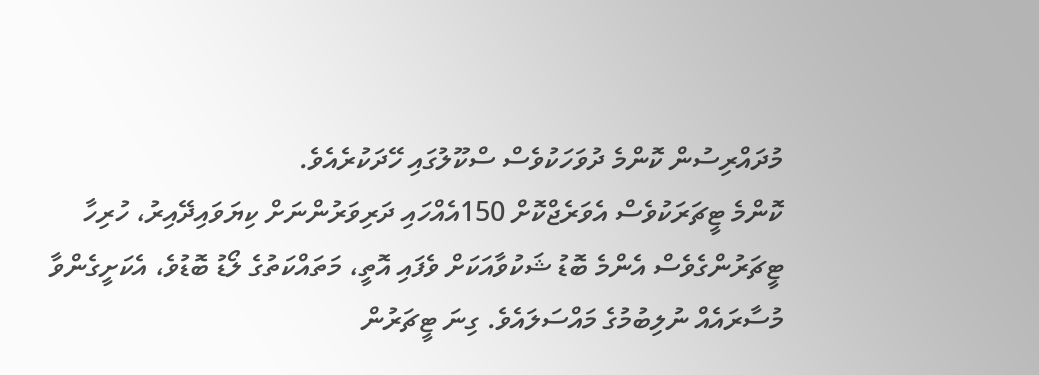މުދައްރިސުން ކޮންމެ ދުވަހަކުވެސް ސްކޫލުގައި ހޭދަކުރެއެވެ.
ކޮންމެ ޓީޗަރަކުވެސް އެވަރެޖްކޮށް 150އެއްހައި ދަރިވަރުންނަށް ކިޔަވައިދޭއިރު، ހުރިހާ ޓީޗަރުންގެވެސް އެންމެ ބޮޑު ޝަކުވާއަކަށް ވެފައި އޮތީ، މަތައްކަތުގެ ލޯޑު ބޮޑުވެ، އެކަށީގެންވާ މުސާރައެއް ނުލިބުމުގެ މައްސަލައެވެ. ގިނަ ޓީޗަރުން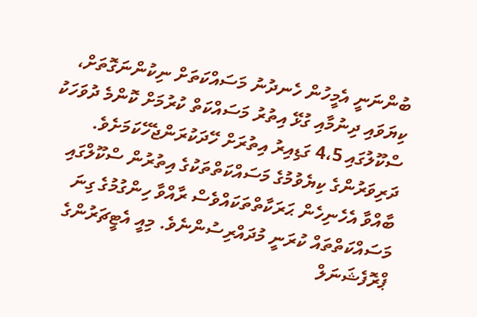ބުންނަނީ އެމީހުން ހެނދުނު މަސައްކަތަށް ނިކުންނަގޮތަށް، ކިޔަވައި ދިނުމާއި ގުޅޭ އިތުރު މަސައްކަތް ކުރުމަށް ކޮންމެ ދުވަހަކު ސްކޫލުގައި 4،5 ގަޑިއިރު އިތުރަށް ހޭދަކުރަންޖެހޭކަމަށެވެ. ދަރިވަރުންގެ ކިޔެވުމުގެ މަސައްކަތްތަކުގެ އިތުރުން ސްކޫލްގައި ބާއްވާ އެހެނިހެން ޙަރަކާތްތަކައްވެސް ރާއްވާ ހިންގުމުގެ ގިނަ މަސައްކަތްތައް ކުރަނީ މުދައްރިސުންނެވެ. މިއީ އެޓީޗަރުންގެ ޕްރޮފެޝަނަލް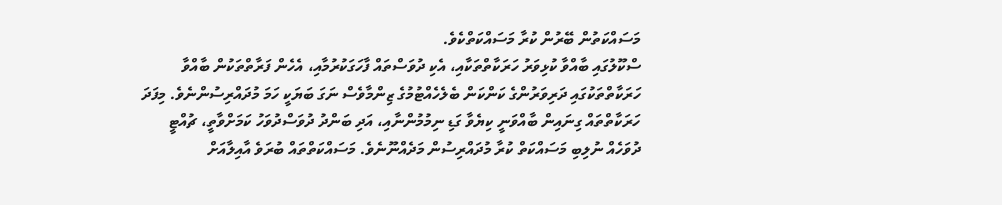މަސައްކަތުން ބޭރުން ކުރާ މަސައްކަތްކެވެ.
ސްކޫލުގައި ބާއްވާ ކުޅިވަރު ހަރަކާތްތަކާއި، އެކި ދުވަސްތައް ފާހަގަކުރުމާއި، އެހެން ފަރާތްތަކުން ބާއްވާ ހަރަކާތްތަކުގައި ދަރިވަރުންގެ ކަންކަން ބެލެހެއްޓުމުގެ ޒިންމާވެސް ނަގަ ބަޔަކީ ހަމަ މުދައްރިސުންނެވެ. މިފަދަ ހަރަކާތްތައް ގިނައިން ބާއްވަނީ ކިޔެވާ ގަޑި ނިމުމުންނާއި، އަދި ބަންދު ދުވަސްދުވަހު ކަމަށްވާތީ، ޗުއްޓީ ދުވަހެއް ނުލިބި މަސައްކަތް ކުރާ މުދައްރިސުން މަދެއްނޫނެވެ. މަސައްކަތްތައް ބުރަވެ އާއިލާއަށް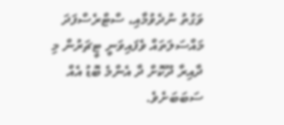ވަގުތު ނުދެވުމާއި، ސްޓްރެސްފަދަ މައްސަލަތައް ވެފައިވަނީ ޓީޗަރުން މި ދާއިރާ ދޫކޮށް ދާ އެންމެ ބޮޑު އެއް ސަބަބަށެވެ.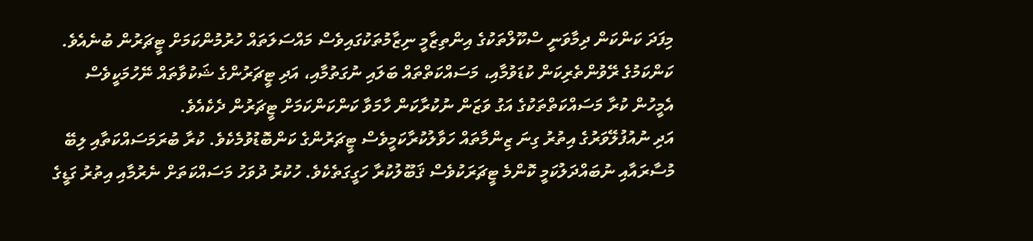މިފަދަ ކަންކަން ދިމާވަނީ ސްކޫލްތަކުގެ އިންތިޒާމީ ނިޒާމުތަކުގައިވެސް މައްސަލަތައް ހުރުމުންކަމަށް ޓީޗަރުން ބުނެއެވެ. ކަންކަމުގެ ރޭވުންތެރިކަން ކުޑަވުމާއި، މަސައްކަތްތައް ބަލައި ނުގަތުމާއި، އަދި ޓީޗަރުންގެ ޝަކުވާތައް ނޭހުމަކީވެސް އެމީހުން ކުރާ މަސައްކަތްތަކުގެ އަގު ވަޒަން ނުކުރާކަން ހާމަވާ ކަންކަންކަމަށް ޓީޗަރުން ދެކެއެވެ.
އަދި ނުއުފުލޭވަރުގެ އިތުރު ގިނަ ޒިންމާތައް ހަވާލުކުރާކަމީވެސް ޓީޗަރުންގެ ކަންބޮޑުވުމެކެވެ. ކުރާ ބުރަމަސައްކަތާއި ލިބޭ މުސާރައާއި ނުބައްދަލުކަމީ ކޮންމެ ޓީޗަރަކުވެސް ޤަބޫލުކުރާ ހަގީގަތެކެވެ. ހުކުރު ދުވަހު މަސައްކަތަށް ނެރުމާއި އިތުރު ގަޑީގެ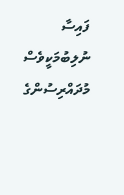ފައިސާ ނުލިބުމަކީވެސް މުދައްރިސުންގެ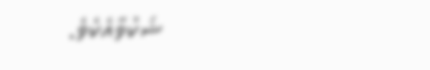ޝަކުވާއެކެވެ.